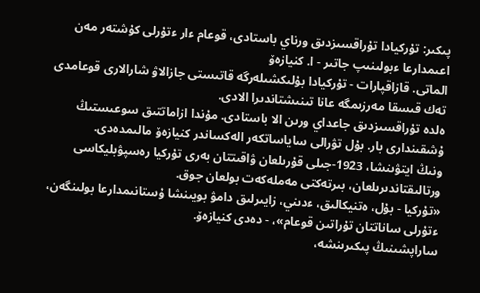پىكىر: تۇركيادا تۇراقسىزدىق ورناي باستادى، قوعام ءار ءتۇرلى كۇشتەر مەن اعىمدارعا ءبولىنىپ جاتىر - ا. كنيازەۆ
الماتى. قازاقپارات - تۇركيادا بۇلىكشىلەرگە قاتىستى جازالاۋ شارالارى قوعامدى تەك قىسقا مەرزىمگە عانا تىنىشتاندىرا الادى.
ەلدە تۇراقسىزدىق جاعداي ورىن الا باستادى. مۇندا ازاماتتىق سوعىستىڭ ۇشقىندارى بار. بۇل تۋرالى ساياساتكەر الەكساندر كنيازەۆ مالىمدەدى.
ونىڭ ايتۋىنشا، 1923-جىلى قۇرىلعان ۋاقىتتان بەرى تۇركيا رەسپۋبليكاسى ورتالىقتاندىرىلعان، بىرتەكتى مەملەكەت بولعان جوق.
«تۇركيا - بۇل، ەتنيكالىق، ءدىني، زايىرلىق دامۋ بويىنشا ۇستانىمدارعا بولىنگەن، ءتۇرلى ساناتتان تۇراتىن قوعام»، - دەدى كنيازەۆ.
ساراپشىنىڭ پىكىرىنشە،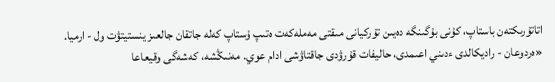اتاتۇرىكتەن باستاپ، كۇنى بۇگىنگە دەيىن تۇركيانى مىقتى مەملەكەت ەتىپ ۇستاپ كەلە جاتقان جالعىز ينستيتۋت ول - ارميا.
«ەردوعان - راديكالدى ءدىني اعىمدى، حاليفات قۇرۋدى جاقتاۋشى ادام عوي. مەنىڭشە، كەشەگى وقيعاعا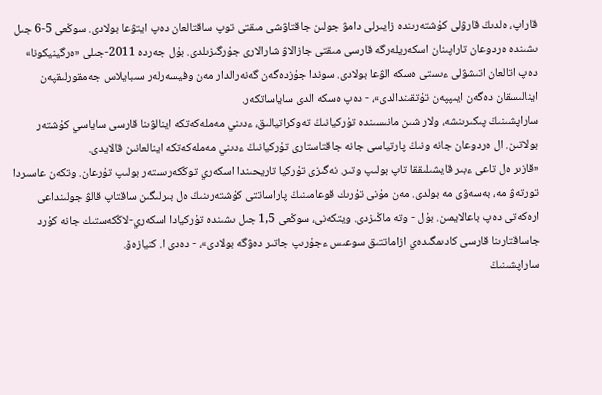قاراپ، ەلدىڭ قارۋلى كۇشتەرىندە زايىرلى دامۋ جولىن جاقتاۋشى مىقتى توپ ساقتالعان دەپ ايتۋعا بولادى. سوڭعى 5-6 جىل ىشىندە ەردوعان تاراپىنان اسكەريلەرگە قارسى مىقتى جازالاۋ شارالارى جۇرگىزىلدى. بۇل جەردە 2011-جىلى «ەرگينيكونا» دەپ اتالعان اتىشۋلى ءىستى ەسكە الۋعا بولادى. سوندا جۇزدەگەن گەنەرالدار مەن وفيسەرلەر سىبايلاس جەمقورلىقپەن اينالىسقان دەگەن ايىپپەن تۇتقىندالدى»، - دەپ ەسكە الدى ساياساتكەر.
ساراپشىنىڭ پىكىرىنشە، ولار شىن مانىسىندە تۇركيانىڭ تەوكراتيالىق، ءدىني مەملەكەتكە اينالۋىنا قارسى ساياسي كۇشتەر بولاتىن. ال ەردوعان جانە ونىڭ پارتياسى جانە جاقتاستارى تۇركيانىڭ ءدىني مەملەكەتكە اينالعانىن قالايدى.
«قازىر ەل تاعى ءبىر قايشىلىققا تاپ بولىپ وتىر. نەگىزى تۇركيا تاريحىندا اسكەري توڭكەرىستەر بولىپ تۇرعان. وتكەن عاسىردا تورتەۋ مە، بەسەۋى مە بولدى. مەن مۇنى تۇرىك قوعامىنىڭ پاراساتتى كۇشتەرىنىڭ ەل بىرلىگىن ساقتاپ قالۋ جولىنداعى ارەكەتى دەپ باعالايمىن. بۇل - وتە ماڭىزدى. ويتكەنى، سوڭعى 1,5 جىل ىشىندە تۇركيادا اسكەري-لاڭكەستىك جانە كۇرد جاساقتارىنا قارسى كادىمگىدەي ازاماتتىق سوعىس ءجۇرىپ جاتىر دەۋگە بولادى»، - دەدى ا. كنيازەۆ.
ساراپشىنىڭ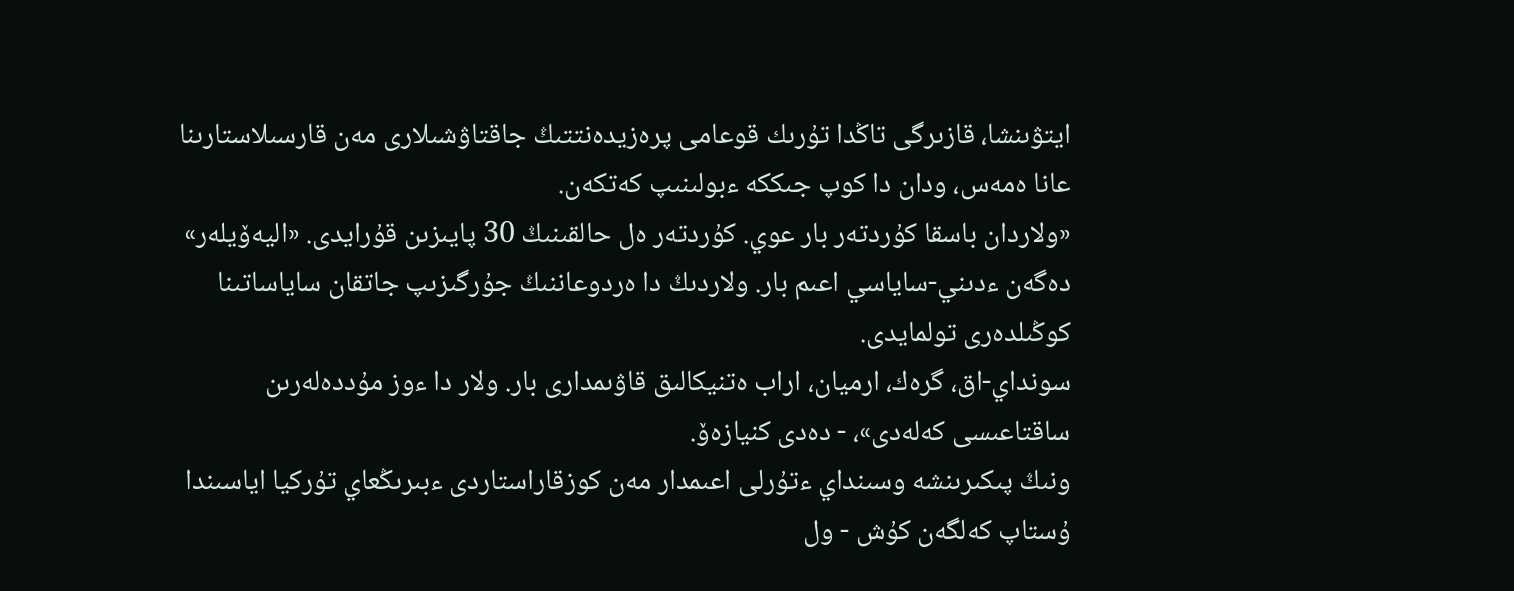ايتۋىنشا، قازىرگى تاڭدا تۇرىك قوعامى پرەزيدەنتتىڭ جاقتاۋشىلارى مەن قارسىلاستارىنا عانا ەمەس، ودان دا كوپ جىككە ءبولىنىپ كەتكەن.
«ولاردان باسقا كۇردتەر بار عوي. كۇردتەر ەل حالقىنىڭ 30 پايىزىن قۇرايدى. «اليەۆيلەر» دەگەن ءدىني-ساياسي اعىم بار. ولاردىڭ دا ەردوعاننىڭ جۇرگىزىپ جاتقان ساياساتىنا كوڭىلدەرى تولمايدى.
سونداي-اق، گرەك، ارميان، اراب ەتنيكالىق قاۋىمدارى بار. ولار دا ءوز مۇددەلەرىن ساقتاعىسى كەلەدى»، - دەدى كنيازەۆ.
ونىڭ پىكىرىنشە وسىنداي ءتۇرلى اعىمدار مەن كوزقاراستاردى ءبىرىڭعاي تۇركيا اياسىندا ۇستاپ كەلگەن كۇش - ول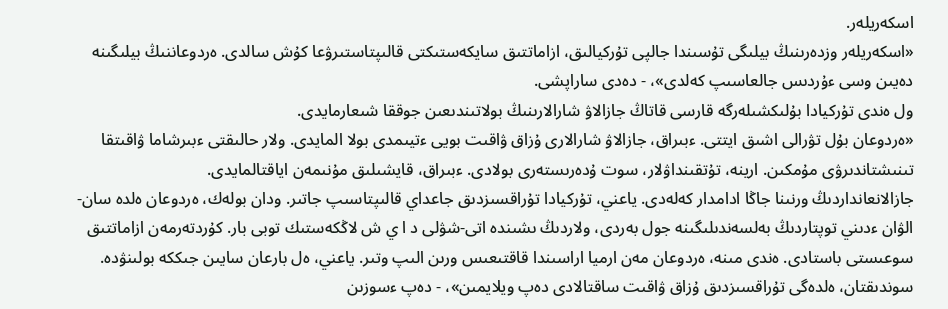اسكەريلەر.
«اسكەريلەر وزدەرىنىڭ بيلىگى تۇسىندا جالپى تۇركيالىق، ازاماتتىق سايكەستىكتى قالىپتاستىرۋعا كۇش سالدى. ەردوعاننىڭ بيلىگىنە دەيىن وسى ءۇردىس جالعاسىپ كەلدى»، - دەدى ساراپشى.
ول ەندى تۇركيادا بۇلىكشىلەرگە قارسى قاتاڭ جازالاۋ شارالارىنىڭ بولاتىندىعىن جوققا شىعارمايدى.
«ەردوعان بۇل تۋرالى اشىق ايتتى. ءبىراق، جازالاۋ شارالارى ۇزاق ۋاقىت بويى ءتيىمدى بولا المايدى. ولار حالىقتى ءبىرشاما ۋاقىتقا تىنىشتاندىرۋى مۇمكىن. ارينە، تۇتقىنداۋلار، سوت ۇدەرىستەرى بولادى. ءبىراق، قايشىلىق مۇنىمەن اياقتالمايدى.
جازالانعانداردىڭ ورنىنا جاڭا ادامدار كەلەدى. ياعني، تۇركيادا تۇراقسىزدىق جاعداي قالىپتاسىپ جاتىر. ودان بولەك، ەردوعان ەلدە سان-الۋان ءدىني توپتاردىڭ بەلسەندىلىگىنە جول بەردى، ولاردىڭ ىشىندە اتى-شۋلى د ا ي ش لاڭكەستىك توبى بار. كۇردتەرمەن ازاماتتىق سوعىستى باستادى. ەندى مىنە، ەردوعان مەن ارميا اراسىندا قاقتىعىس ورىن الىپ وتىر. ياعني، ەل بارعان سايىن جىككە بولىنۋدە. سوندىقتان، ەلدەگى تۇراقسىزدىق ۇزاق ۋاقىت ساقتالادى دەپ ويلايمىن»، - دەپ ءسوزىن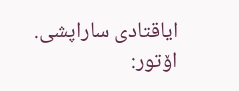اياقتادى ساراپشى.
اۆتور: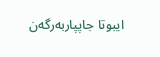ايبوتا جاپپاربەرگەن